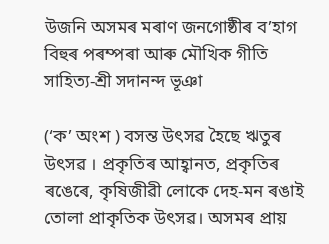উজনি অসমৰ মৰাণ জনগোষ্ঠীৰ ব’হাগ বিহুৰ পৰম্পৰা আৰু মৌখিক গীতি সাহিত্য-শ্ৰী সদানন্দ ভূঞা

(‘ক’ অংশ ) বসন্ত উৎসৱ হৈছে ঋতুৰ উৎসৱ । প্ৰকৃতিৰ আহ্বানত, প্ৰকৃতিৰ ৰঙেৰে, কৃষিজীৱী লোকে দেহ-মন ৰঙাই তোলা প্ৰাকৃতিক উৎসৱ। অসমৰ প্ৰায়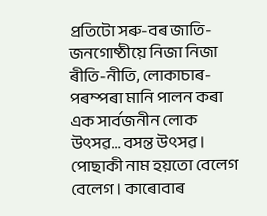প্ৰতিটো সৰু-বৰ জাতি-জনগোষ্ঠীয়ে নিজা নিজা ৰীতি-নীতি, লোকাচাৰ-পৰম্পৰা মানি পালন কৰা এক সাৰ্বজনীন লোক উৎসৱ… বসন্ত উৎসৱ । পোছাকী নাম হয়তো বেলেগ বেলেগ । কাৰোবাৰ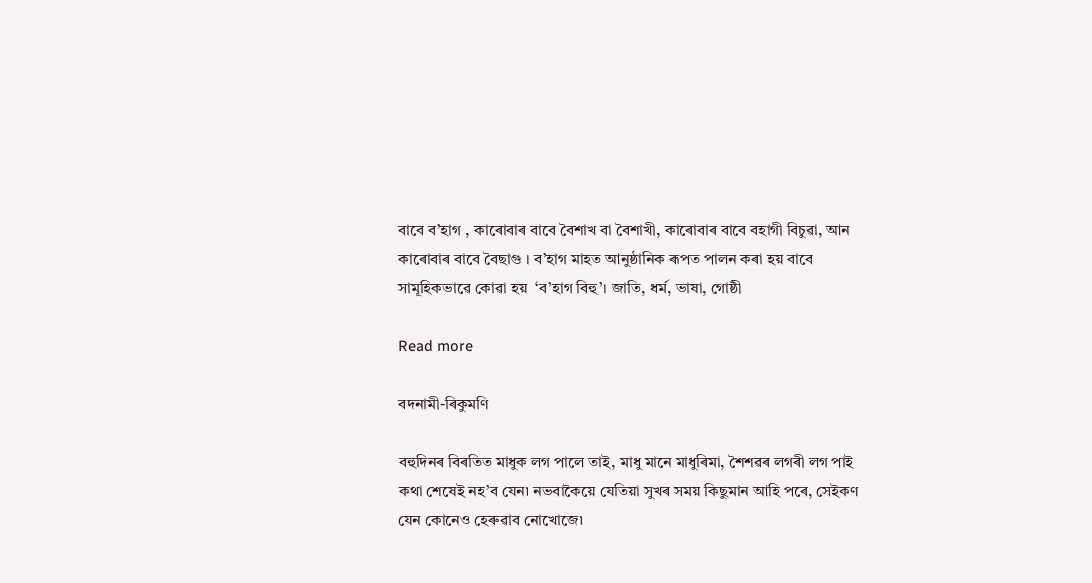বাবে ব’হাগ , কাৰোবাৰ বাবে বৈশাখ বা বৈশাখী, কাৰোবাৰ বাবে বহাগী বিচুৱা, আন কাৰোবাৰ বাবে বৈছাগু । ব’হাগ মাহত আনুষ্ঠানিক ৰূপত পালন কৰা হয় বাবে সামূহিকভাৱে কোৱা হয়  ‘ব’হাগ বিহু’। জাতি, ধৰ্ম, ভাষা, গোষ্ঠী

Read more

বদনামী-ৰিকুমণি

বহুদিনৰ বিৰতিত মাধুক লগ পালে তাই, মাধু মানে মাধুৰিমা, শৈশৱৰ লগৰী লগ পাই কথা শেষেই নহ’ব যেন৷ নভবাকৈয়ে যেতিয়া সুখৰ সময় কিছুমান আহি পৰে, সেইকণ যেন কোনেও হেৰুৱাব নোখোজে৷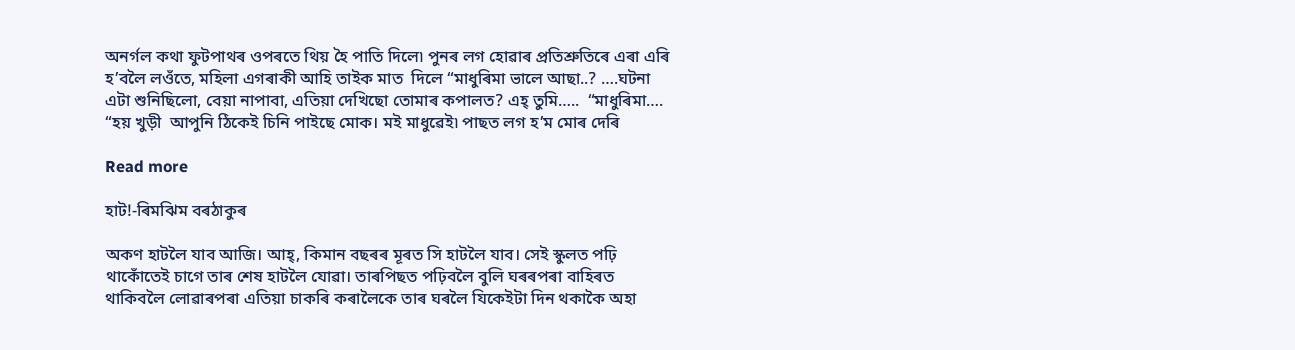অনৰ্গল কথা ফুটপাথৰ ওপৰতে থিয় হৈ পাতি দিলে৷ পুনৰ লগ হোৱাৰ প্ৰতিশ্ৰুতিৰে এৰা এৰি হ’বলৈ লওঁতে, মহিলা এগৰাকী আহি তাইক মাত  দিলে “মাধুৰিমা ভালে আছা..? ….ঘটনা এটা শুনিছিলো, বেয়া নাপাবা, এতিয়া দেখিছো তোমাৰ কপালত? এহ্ তুমি…..  “মাধুৰিমা…. “হয় খুড়ী  আপুনি ঠিকেই চিনি পাইছে মোক। মই মাধুৱেই৷ পাছত লগ হ’ম মোৰ দেৰি

Read more

হাট!-ৰিমঝিম বৰঠাকুৰ

অকণ হাটলৈ যাব আজি। আহ্, কিমান বছৰৰ মূৰত সি হাটলৈ যাব। সেই স্কুলত পঢ়ি থাকোঁতেই চাগে তাৰ শেষ হাটলৈ যোৱা। তাৰপিছত পঢ়িবলৈ বুলি ঘৰৰপৰা বাহিৰত থাকিবলৈ লোৱাৰপৰা এতিয়া চাকৰি কৰালৈকে তাৰ ঘৰলৈ যিকেইটা দিন থকাকৈ অহা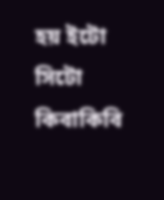হয় ইটো সিটো কিবাকিবি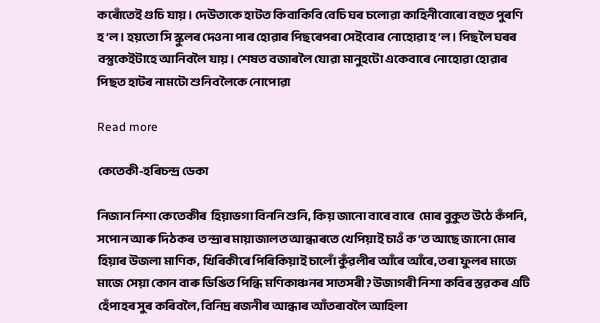কৰোঁতেই গুচি যায়। দেউতাকে হাটত কিবাকিবি বেচি ঘৰ চলোৱা কাহিনীবোৰো বহুত পুৰণি হ’ল। হয়তো সি স্কুলৰ দেওনা পাৰ হোৱাৰ পিছৰেপৰা সেইবোৰ নোহোৱা হ’ল। পিছলৈ ঘৰৰ বস্তুকেইটাহে আনিবলৈ যায়। শেষত বজাৰলৈ যোৱা মানুহটো একেবাৰে নোহোৱা হোৱাৰ পিছত হাটৰ নামটো শুনিবলৈকে নোপোৱা

Read more

কেতেকী-হৰিচন্দ্ৰ ডেকা

নিজান নিশা কেতেকীৰ  হিয়াভগা বিননি শুনি, কিয় জানো বাৰে বাৰে  মোৰ বুকুত উঠে কঁপনি, সপোন আৰু দিঠকৰ  তন্দ্ৰাৰ মায়াজালত আন্ধাৰতে খেপিয়াই চাওঁ ক’ত আছে জানো মোৰ হিয়াৰ উজলা মাণিক, খিৰিকীৰে পিৰিকিয়াই চালোঁ কুঁৱলীৰ আঁৰে আঁৰে, তৰা ফুলৰ মাজে মাজে সেয়া কোন বাৰু ডিঙিত পিন্ধি মণিকাঞ্চনৰ সাতসৰী? উজাগৰী নিশা কবিৰ স্তৱকৰ এটি হেঁপাহৰ সুৰ কৰিবলৈ, বিনিদ্ৰ ৰজনীৰ আন্ধাৰ আঁতৰাবলৈ আহিলা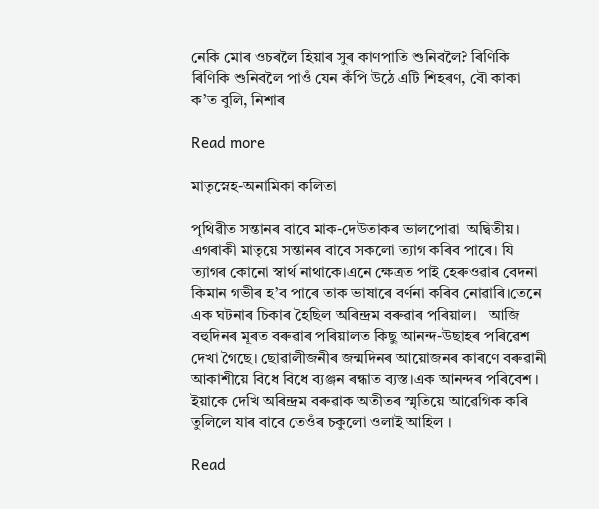নেকি মোৰ ওচৰলৈ হিয়াৰ সুৰ কাণপাতি শুনিবলৈ? ৰিণিকি ৰিণিকি শুনিবলৈ পাওঁ যেন কঁপি উঠে এটি শিহৰণ, বৌ কাকা ক’ত বুলি, নিশাৰ

Read more

মাতৃস্নেহ-অনামিকা কলিতা

পৃথিৱীত সন্তানৰ বাবে মাক-দেউতাকৰ ভালপোৱা  অদ্বিতীয়। এগৰাকী মাতৃয়ে সন্তানৰ বাবে সকলো ত্যাগ কৰিব পাৰে। যি ত্যাগৰ কোনো স্বাৰ্থ নাথাকে।এনে ক্ষেত্ৰত পাই হেৰুওৱাৰ বেদনা কিমান গভীৰ হ’ব পাৰে তাক ভাষাৰে বৰ্ণনা কৰিব নোৱাৰি।তেনে এক ঘটনাৰ চিকাৰ হৈছিল অৰিন্দ্ৰম বৰুৱাৰ পৰিয়াল।   আজি বহুদিনৰ মূৰত বৰুৱাৰ পৰিয়ালত কিছু আনন্দ-উছাহৰ পৰিৱেশ দেখা গৈছে। ছোৱালীজনীৰ জন্মদিনৰ আয়োজনৰ কাৰণে বৰুৱানী আকাশীয়ে বিধে বিধে ব্যঞ্জন ৰন্ধাত ব্যস্ত।এক আনন্দৰ পৰিবেশ । ইয়াকে দেখি অৰিন্দ্ৰম বৰুৱাক অতীতৰ স্মৃতিয়ে আৱেগিক কৰি তুলিলে যাৰ বাবে তেওঁৰ চকুলো ওলাই আহিল ।

Read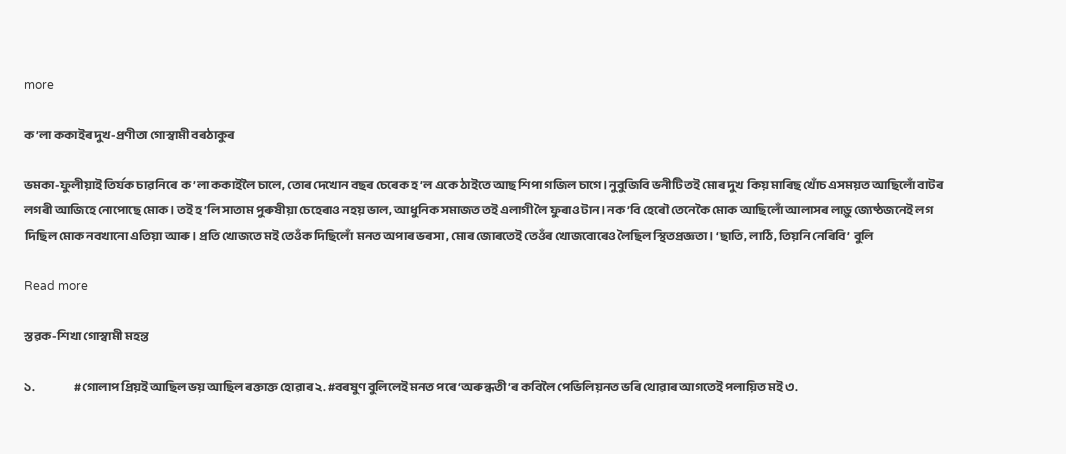more

ক’লা ককাইৰ দুখ-প্ৰণীতা গোস্বামী বৰঠাকুৰ

ভমকা-ফুলীয়াই তিৰ্যক চাৱনিৰে  ক’লা ককাইলৈ চালে, তোৰ দেখোন বছৰ চেৰেক হ’ল একে ঠাইতে আছ শিপা গজিল চাগে। নুবুজিবি ভনীটি তই মোৰ দুখ  কিয় মাৰিছ খোঁচ এসময়ত আছিলোঁ বাটৰ লগৰী আজিহে নোপোছে মোক। তই হ’লি সাতাম পুৰুষীয়া চেহেৰাও নহয় ভাল, আধুনিক সমাজত তই এলাগী লৈ ফুৰাও টান। নক’বি হেৰৌ তেনেকৈ মোক আছিলোঁ আলাসৰ লাড়ু জ্যেষ্ঠজনেই লগ দিছিল মোক নবখানো এতিয়া আৰু। প্ৰতি খোজতে মই তেওঁক দিছিলোঁ  মনত অপাৰ ভৰসা , মোৰ জোৰতেই তেওঁৰ খোজবোৰেও লৈছিল স্থিতপ্ৰজ্ঞতা। ‘ছাতি, লাঠি, তিয়নি নেৰিবি’  বুলি

Read more

স্তৱক-শিখা গোস্বামী মহন্ত

১.                    #গোলাপ প্ৰিয়ই আছিল ভয় আছিল ৰক্তাক্ত হোৱাৰ ২. #বৰষুণ বুলিলেই মনত পৰে ‘অৰুন্ধতী’ৰ কবিলৈ পেভিলিয়নত ভৰি থোৱাৰ আগতেই পলায়িত মই ৩.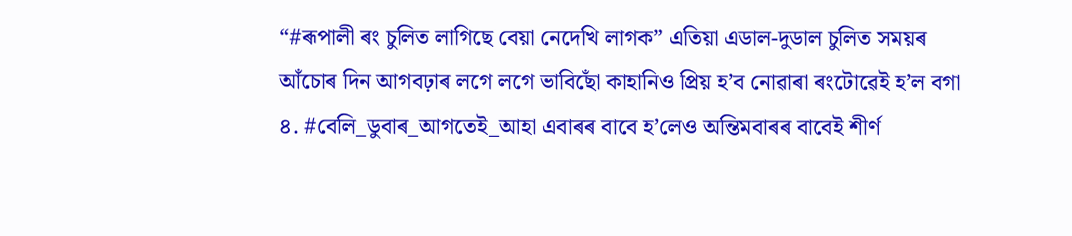“#ৰূপালী ৰং চুলিত লাগিছে বেয়া নেদেখি লাগক” এতিয়া এডাল-দুডাল চুলিত সময়ৰ আঁচোৰ দিন আগবঢ়াৰ লগে লগে ভাবিছোঁ কাহানিও প্ৰিয় হ’ব নোৱাৰা ৰংটোৱেই হ’ল বগা ৪. #বেলি_ডুবাৰ_আগতেই_আহা এবাৰৰ বাবে হ’লেও অন্তিমবাৰৰ বাবেই শীৰ্ণ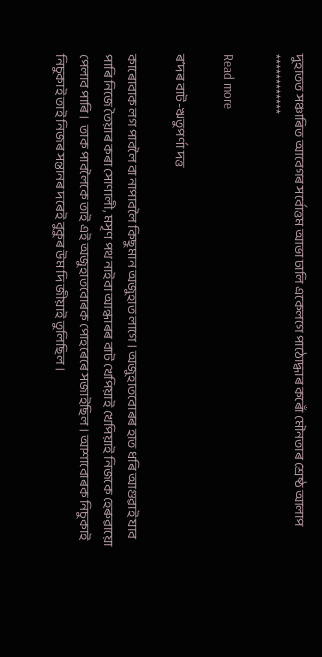দুহাতত সঞ্চাৰিত আবেগৰ সৰ্বোত্তম আভা ঢালি একেলগে পাঠোদ্ধাৰ কৰোঁ মৌনতাৰ শ্ৰেষ্ঠ আলাপ ************

Read more

ৰʼদৰ বাট-ঋতুপৰ্ণা দত্ত

কাৰোবাক লগ পাবলৈ বা নাপাবলৈ কিছুমান অজুহাত লাগে। অজুহাতবোৰৰ হাত ধৰি আগুৱাই যাব পাৰি নিজে তৈয়াৰ কৰা সোণালী, মসৃণ পথ নাইবা আন্ধাৰৰ বাট খেপিয়াই খেপিয়াই নিজকে হেৰুৱায়ো পেলাব পাৰি।  তাক পাবলৈকে তাই এই অজুহাতবোৰক পোহৰেৰে সজাইছিল। আশাবোৰক নিচুকাই নিচুকাই তাই নিজৰ সন্তানৰ দৰেই বুকুৰ উম দি জীয়াই তুলিছিল।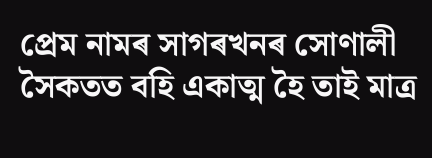প্ৰেম নামৰ সাগৰখনৰ সোণালী সৈকতত বহি একাত্ম হৈ তাই মাত্ৰ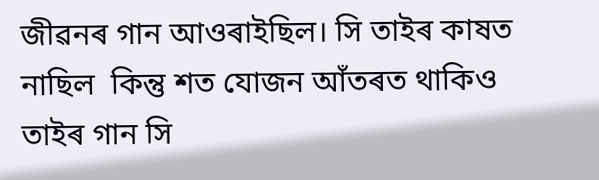জীৱনৰ গান আওৰাইছিল। সি তাইৰ কাষত নাছিল  কিন্তু শত যোজন আঁতৰত থাকিও তাইৰ গান সি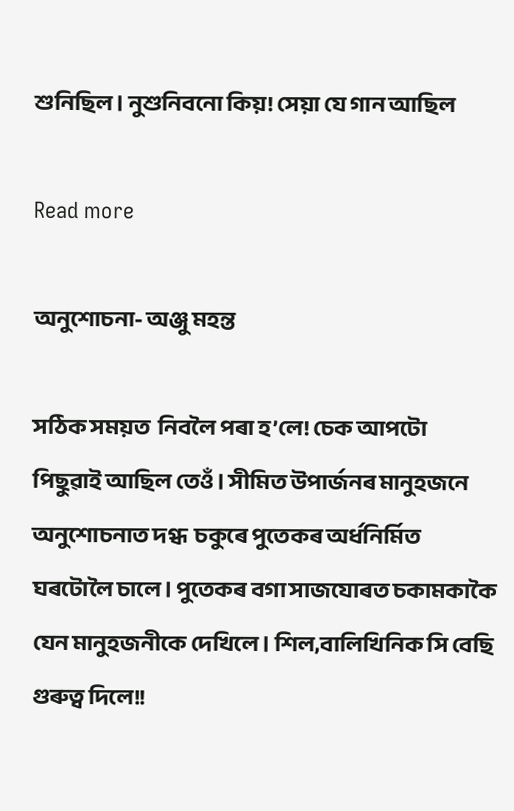শুনিছিল। নুশুনিবনো কিয়! সেয়া যে গান আছিল

Read more

অনুশোচনা- অঞ্জু মহন্ত

সঠিক সময়ত  নিবলৈ পৰা হ’লে! চেক আপটো পিছুৱাই আছিল তেওঁ। সীমিত উপাৰ্জনৰ মানুহজনে অনুশোচনাত দগ্ধ  চকুৰে পুতেকৰ অৰ্ধনিৰ্মিত ঘৰটোলৈ চালে। পুতেকৰ বগা সাজযোৰত চকামকাকৈ যেন মানুহজনীকে দেখিলে। শিল,বালিখিনিক সি বেছি গুৰুত্ব দিলে!!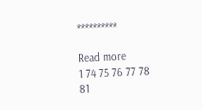**********

Read more
1 74 75 76 77 78 81